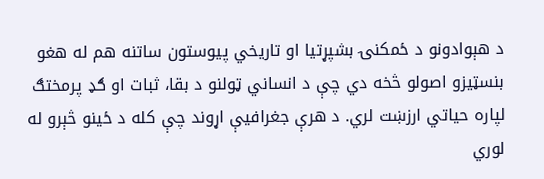د هېوادونو د ځمکنۍ بشپړتیا او تاریخي پیوستون ساتنه هم له هغو بنسټیزو اصولو څخه دي چې د انساني ټولنو د بقا، ثبات او ګډ پرمختګ لپاره حیاتي ارزښت لري. د هرې جغرافیې اړوند چې کله د ځینو څېرو له لوري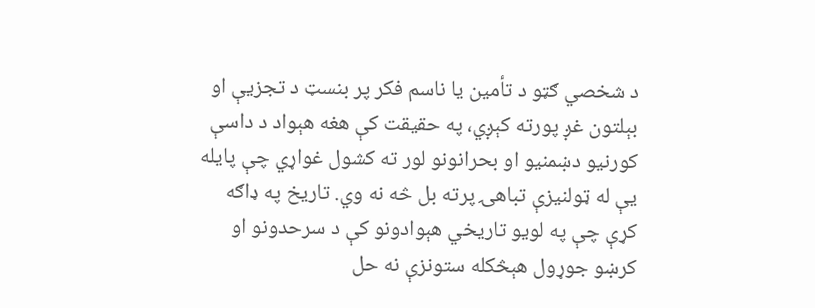د شخصي ګټو د تأمین یا ناسم فکر پر بنسټ د تجزیې او بېلتون غږ پورته کېږي، په حقیقت کې هغه هېواد د داسې کورنیو دښمنیو او بحرانونو لور ته کشول غواړي چې پایله یې له ټولنیزې تباهۍ پرته بل څه نه وي. تاریخ په ډاګه کړې چې په لویو تاریخي هېوادونو کې د سرحدونو او کرښو جوړول هېڅکله ستونزې نه حل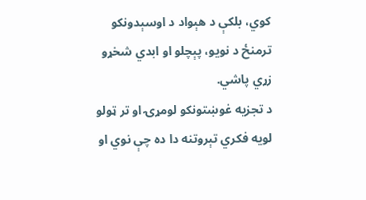کوي، بلکې د هېواد د اوسېدونکو ترمنځ د نویو، پېچلو او ابدي شخړو زړي پاشي.
د تجزیه غوښتونکو لومړۍ او تر ټولو لویه فکري تېروتنه دا ده چې نوي او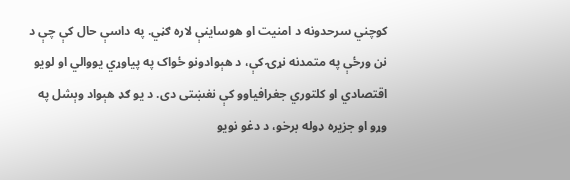کوچني سرحدونه د امنیت او هوساینې لاره ګڼي. په داسې حال کې چې د نن ورځې په متمدنه نړۍ کې، د هېوادونو ځواک په پیاوړي یووالي او لویو اقتصادي او کلتوري جغرافیاوو کې نغښتی دی. د یو ګډ هېواد وېشل په وړو او جزیره ډوله برخو، د دغو نویو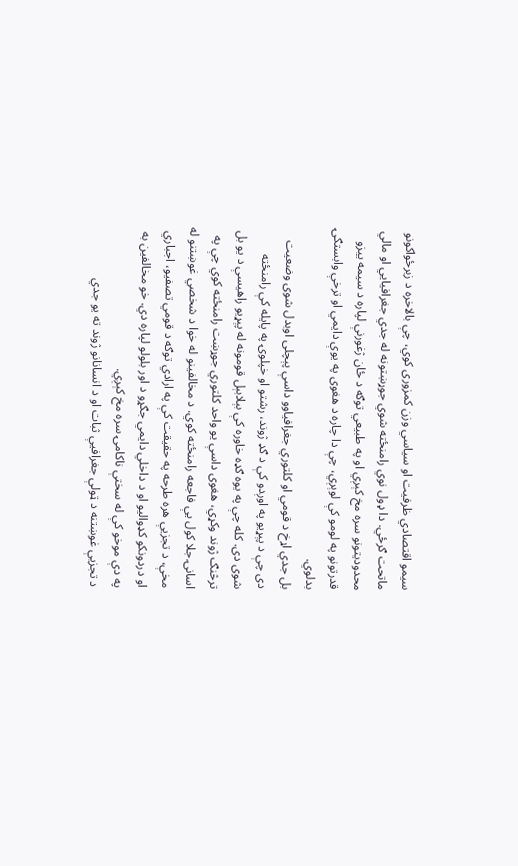سیمو اقتصادي ظرفیت او سیاسي وزن کمزوری کوي، چې بالاخره د زبرځواکونو ماتحت ګرځي. دا ډول نوي رامنځته شوي جوړښتونه له جدي جغرافیایي او مالي محدودیتونو سره مخ کېږي او په طبیعي توګه د ځان ژغورنې لپاره د سیمه ییزو قدرتونو په لومو کې لوېږي، چې دا چاره د هغوی په یوې دایمي او ترخې وابستګۍ بدلوي.
بل جدي اړخ د قومي او کلتوري جغرافیاوو داسې پېچلی اوبدل شوی وضعیت دی چې د پېړیو په اوږدو کې د ګډ ژوند، رشتو او خپلوۍ په پایله کې رامنځته شوی دی. کله چې په یوه ګډه خاوره کې بېلابېل قومونه له پېړیو راهیسې د یو بل ترڅنګ ژوند وکړي، هغوی داسې یو واحد کلتوري جوړښت رامنځته کوي چې په اسانۍ جلا کول یې فاجعه رامنځته کوي. د مخالفینو له خوا د شخصي غوښتنو له مخې، د تجزیې هره طرحه په حقیقت کې په ارادي توګه د قومي تصفیو، اجباري او دردونکو کډوالیو او د داخلي دایمي جګړو د اور بلولو لپاره دي. خو مخالفین به په دې موخو کې له سختې ناکامۍ سره مخ کېږي.
د تجزیې غوښتنه د ټولې جغرافیې ثبات او د انسانانو ژوند ته یو جدي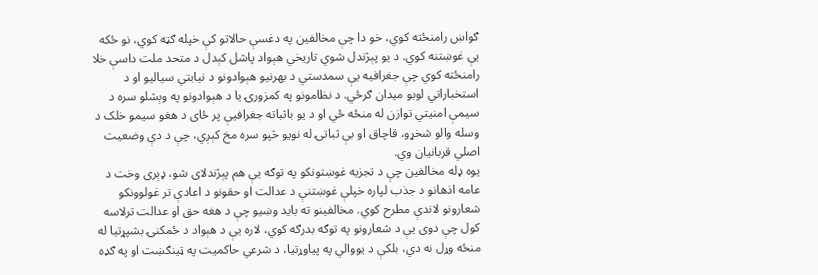ګواښ رامنځته کوي، خو دا چې مخالفین په دغسې حالاتو کې خپله ګټه کوي، نو ځکه یې غوښتنه کوي. د یو پېژندل شوي تاریخي هېواد پاشل کېدل د متحد ملت داسې خلا رامنځته کوي چې جغرافیه یې سمدستي د بهرنیو هېوادونو د نیابتي سیالیو او د استخباراتي لوبو میدان ګرځي. د نظامونو په کمزورۍ یا د هېوادونو په وېشلو سره د سیمې امنیتي توازن له منځه ځي او د یو باثباته جغرافیې پر ځای د هغو سیمو خلک د وسله والو شخړو، قاچاق او بې ثباتۍ له نویو څپو سره مخ کېږي، چې د دې وضعیت اصلي قربانیان وي.
یوه ډله مخالفین چې د تجزیه غوښتونکو په توګه یې هم پېژندلای شو، ډېری وخت د عامه اذهانو د جذب لپاره خپلې غوښتنې د عدالت او حقونو د اعادې تر غولوونکو شعارونو لاندې مطرح کوي. مخالفینو ته باید وښیو چې د هغه حق او عدالت ترلاسه کول چې دوی یې د شعارونو په توګه بدرګه کوي، لاره یې د هېواد د ځمکنۍ بشپړتیا له منځه وړل نه دي، بلکې د یووالي په پیاوړتیا، د شرعي حاکمیت په ټینګښت او په ګډه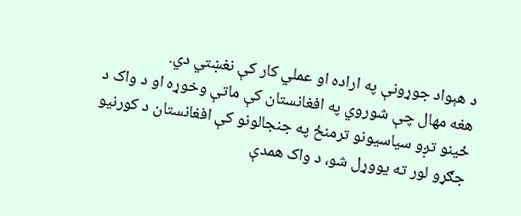د هېواد جوړونې په اراده او عملي کار کې نغښتي دي.
هغه مهال چې شوروي په افغانستان کې ماتې وخوړه او د واک د ځینو تږو سیاسیونو ترمنځ په جنجالونو کې افغانستان د کورنیو جګړو لور ته یووړل شو، د واک همدې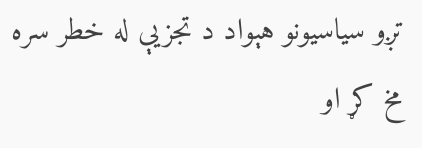تږو سیاسیونو هېواد د تجزیې له خطر سره مخ کړ او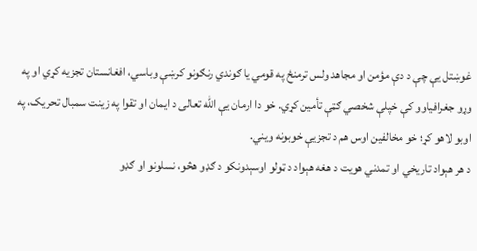غوښتل یې چې د دې مؤمن او مجاهد ولس ترمنځ په قومي یا ګوندي رنګونو کرښې وباسي، افغانستان تجزیه کړي او په وړو جغرافیاوو کې خپلې شخصي ګټې تأمین کړي. خو دا ارمان یې الله تعالی د ایمان او تقوا په زینت سمبال تحریک، په اوبو لاهو کړ؛ خو مخالفین اوس هم د تجزیې خوبونه ویني.
د هر هېواد تاریخي او تمدني هویت د هغه هېواد د ټولو اوسېدونکو د ګډو هڅو، نسلونو او ګډو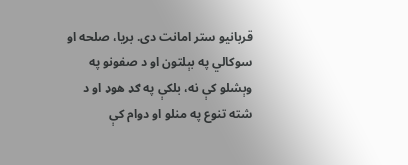قربانیو ستر امانت دی. بریا، صلحه او سوکالي په بېلتون او د صفونو په وېشلو کې نه، بلکې په ګډ هوډ او د شته تنوع په منلو او دوام کې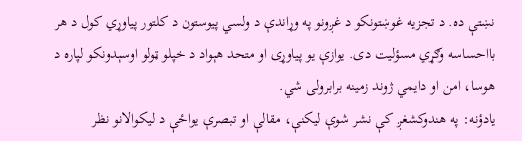نښتې ده. د تجزیه غوښتونکو د غږونو په وړاندې د ولسي پیوستون د کلتور پیاوړي کول د هر بااحساسه وګړي مسؤلیت دی. یوازې یو پیاوړی او متحد هېواد د خپلو ټولو اوسېدونکو لپاره د هوسا، امن او دایمي ژوند زمینه برابرولی شي.
یادؤنه: په هندوکشغږ کې نشر شوې لیکنې، مقالې او تبصرې یواځې د لیکوالانو نظر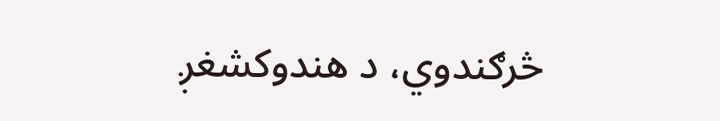څرګندوي، د هندوکشغږ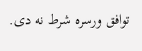توافق ورسره شرط نه دی.